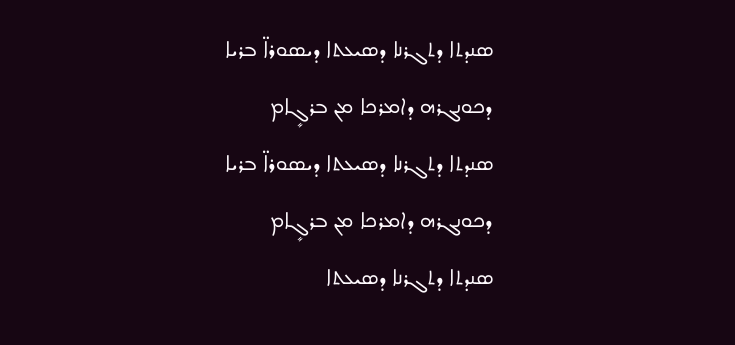ܣܢܕܬܐ ܕܬܓܪܢܐ ܕܣܝܥܬܐ ܕܝܣܘܪܐ̈ ܒܪܝܐ ܕܟܘܢܓܪܗ ܕܐܡܪܟܐ ܡܢ ܒܪܓܻܐܡ
ܣܢܕܬܐ ܕܬܓܪܢܐ ܕܣܝܥܬܐ ܕܝܣܘܪܐ̈ ܒܪܝܐ ܕܟܘܢܓܪܗ ܕܐܡܪܟܐ ܡܢ ܒܪܓܻܐܡ
ܣܢܕܬܐ ܕܬܓܪܢܐ ܕܣܝܥܬܐ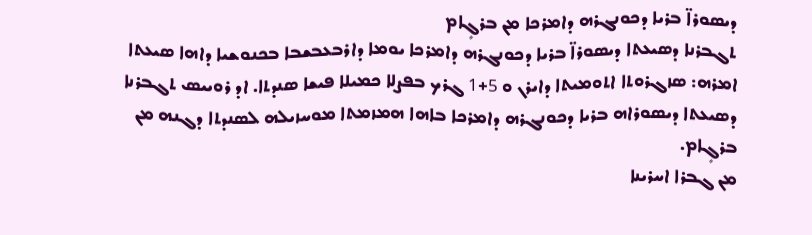ܕܝܣܘܪܐ̈ ܒܪܝܐ ܕܟܘܢܓܪܗ ܕܐܡܪܟܐ ܡܢ ܒܪܓܻܐܡ
ܬܓܒܪܢܐ ܕܣܝܥܬܐ ܕܝܣܘܪܐ̈ ܒܪܝܐ ܕܟܘܢܓܪܗ ܕܐܡܪܟܐ ܝܘܡܐ ܕܐܪܒܥܒܫܒܐ ܒܟܢܘܫܝܐ ܕܐܗܐ ܣܝܥܬܐ ܐܡܪܗ: ܣܙܓܪܘܬܐ ܐܬܘܡܝܬܐ ܕܐܝܪܢ ܘ 5+1 ܓܪܟ ܒܦܨܠܐ ܟܡܝܠܐ ܦܝܫܐ ܣܢܕܬܐ. ܐܕ ܪܘܝܝܣ ܬܓܒܪܢܐ ܕܣܝܥܬܐ ܕܝܣܘܪܐܗ ܒܪܝܐ ܕܟܘܢܓܪܗ ܕܐܡܪܟܐ ܒܐܗܐ ܗܡܙܡܬܐ ܡܘܚܙܝܠܗ ܠܣܢܕܬܐ ܕܓܢܗ ܡܢ ܒܪܓܻܐܡ.
ܡܢ ܓܒܪܐ ܐܚܪܝܢܐ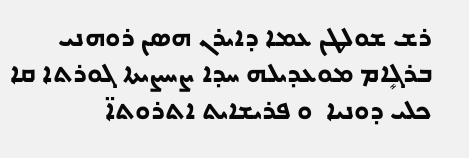ܪܫ ܫܘܠܛܢ ܥܡܐ ܕܐܝܪܢ ܗܣܢ ܪܘܗܢܝ ܒܪܓܻܐܡ ܡܘܥܕܝܠܗ ܚܕܐ ܨܚܨܝܬܐ ܓܘܪܬܐ ܩܐ ܟܠܝ ܕܘܢܝܐ  ܘ ܦܪܝܫܐܝܬ ܐܬܪܘܬܐ̈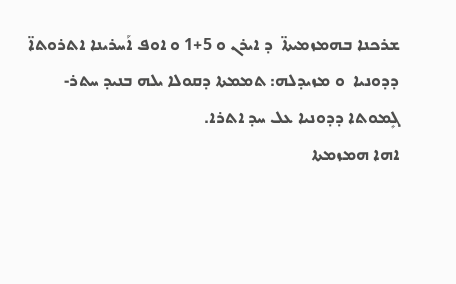ܫܪܟܢܐ ܒܗܡܙܡܝܬܐ̈  ܕ ܐܝܪܢ ܘ 5+1 ܘ ܐܘܦ ܐܰܚܪܝܢܐ ܐܬܪܘܬܐ̈ ܕܕܘܢܝܐ  ܘ ܡܙܝܕܠܗ: ܬܡܡܬܐ ܕܩܘܠܐ ܝܠܗ ܒܢܝܕ ܚܬܪ- ܓܻܡܘܬܐ ܕܕܘܢܝܐ ܥܠ ܚܕ ܐܬܪܐ.
ܐܗܐ ܗܡܙܡܬܐ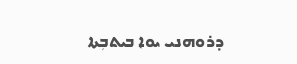ܕܪܘܗܢܝ ܝܘܐ ܒܝܬܒܼܬܐ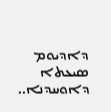ܕܐܕܝܘܡ ܣܝܥܬܐ ܕܐܘܚܕܢܐ..